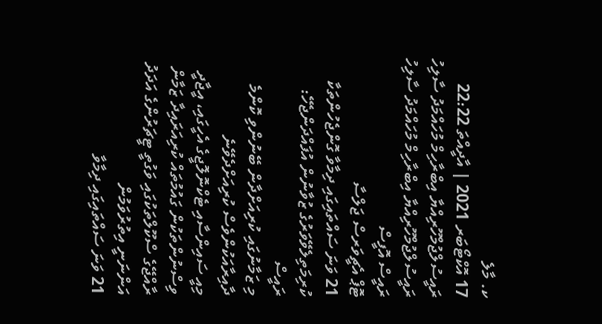ކ. މާލެ
17 އޮކްޓޯބަރ 2021 | އާދީއްތަ 22:22
ރައީސުލްޖުމްހޫރިއްޔާ އިބްރާހިމް މުހައްމަދު ސާލިހު
ރައީސުލްޖުމްހޫރިއްޔާ އިބްރާހިމް މުހައްމަދު ސާލިހު
ރައީސް އޮފީސް
ޓޮޕް އެޗީވަރސް ޖަލްސާ
21 ވަނަ ސައްތައިގައި ދިމާވާ ގޮންޖެހުންތަކާ ކުރިމަތިލެވޭވަރުގެ ޒުވާނުން އުފައްދަންޖެހޭ: ރައީސް
މި ޒަމާނުގައި ކުރިއަށްދާން ބޭނުންވި ކޮންމެ ދާއިރާއަކުންވެސް ކުރިއަށްދެވޭނެ
މިއީ ސައިންސާއި ޓެކްނޮލޮޖީގެ އެހީގައި، އީޖާދީ ވިސްނުންތަކުން ގައުމުތައް ކުރިއަރައިދާ ޒަމާން
ރާއްޖޭގެ ސްކޫލްތަކުގައި ވަގުތީ ޓީޗަރުންގެ އަދަދު އަންނަނީ އިތުރުވަމުން
21 ވަނަ ސައްތައިގައި ދިމާވާ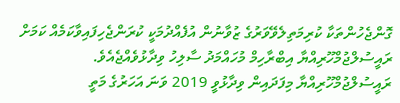ގޮންޖެހުންތަކާ ކުރިމަތިލެވޭވަރުގެ ޒުވާނުން އުފެއްދުމަކީ ކުރަންޖެހިފައިވާކަމެއް ކަމަށް ރައީސުލްޖުމްހޫރިއްޔާ އިބްރާހިމް މުހައްމަދު ސާލިހު ވިދާޅުވެއްޖެއެވެ.
ރައީސުލްޖުމްހޫރިއްޔާ މިފަދައިން ވިދާޅުވީ 2019 ވަނަ އަހަރުގެ މަތީ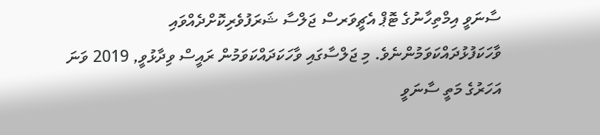ސާނަވީ އިމްތިހާނުގެ ޓޮޕް އެޗީވަރސް ޖަލްސާ ޝަރަފުވެރިކޮށްދެއްވައި ވާހަކަފުޅުދައްކަވަމުންނެވެ. މި ޖަލްސާގައި ވާހަކަދައްކަވަމުން ރައީސް ވިދާޅުވީ, 2019 ވަނަ އަހަރުގެ މަތީ ސާނަވީ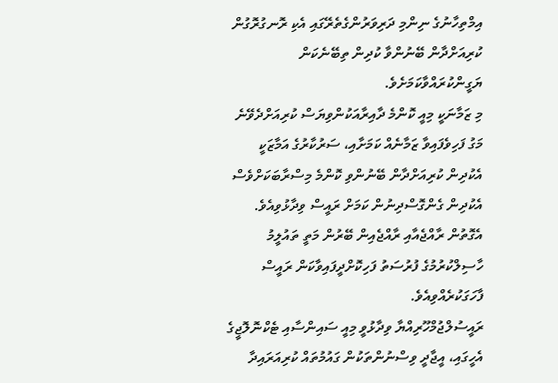އިމްތިހާނުގެ ނިންމި ދަރިވަރުންގެތެރޭގައި އެކި ރޮނގުރޮގުން ކުރިއަށްދާން ބޭނުންވާ ކުދިން ތިބޭނެކަން ޔަގީންކުރައްވާކަމަށެވެ.
މި ޒަމާނަކީ މިއީ ކޮންމެ ދާއިރާއަކުންވިޔަސް ކުރިއަށްދެވޭނެ މަގު ފަހިވެފައިވާ ޒަމާނެއް ކަމަށާއި، ސަރުކާރުގެ އަމާޒަކީ އެކުދިން ކުރިއަށްދާން ބޭނުންވި ކޮންމެ މިސްރާބަކަށްވެސް އެކުދިން ގެންގޮސްދިނުން ކަމަށް ރައީސް ވިދާޅުވިއެވެ. އެގޮތުން ރާއްޖެއާއި ރާއްޖެއިން ބޭރުން މަތީ ތައުލީމު ހާސިލްކުރުމުގެ ފުރުސަތު ފަހިކޮށްދީފައިވާކަން ރައީސް ފާހަގަކުރެއްވިއެވެ.
ރައީސުލްޖުމްހޫރިއްޔާ ވިދާޅުވީ މިއީ ސައިންސާއި ޓެކްނޮލޮޖީގެ އެހީގައި، އީޖާދީ ވިސްނުންތަކުން ގައުމުތައް ކުރިއަރައިދާ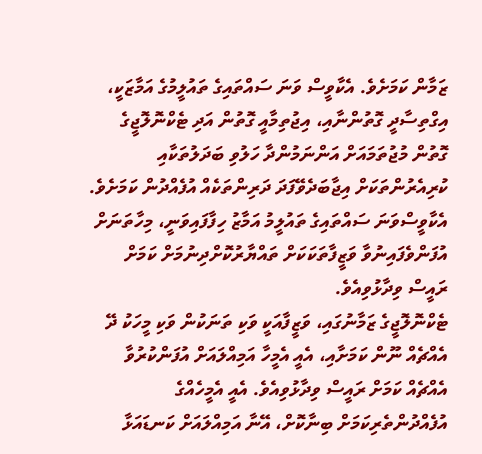ޒަމާން ކަމަށެވެ. އެކާވީސް ވަނަ ސައްތައިގެ ތައުލީމުގެ އަމާޒަކީ، އިގްތިސާދީ ގޮތުންނާއި، އިޖުތިމާއީ ގޮތުން އަދި ޓެކްނޮލޮޖީގެ ގޮތުން މުޖުތަމައަށް އަންނަމުންދާ ހަލުވި ބަދަލުތަކާއި ކުރިއެރުންތަކަށް އިޖާބަދެވޭފަދަ ދަރިންތަކެއް އުފެއްދުން ކަމަށެވެ. އެކާވީސްވަނަ ސައްތައިގެ ތައުލީމު އަމާޒު ހިފާފައިވަނީ، މިހާތަނަށް އުފަންވެފައިނުވާ ވަޒީފާތަކަކަށް ތައްޔާރުކޮށްދިނުމަށް ކަމަށް ރައީސް ވިދާޅުވިއެވެ.
ޓެކްނޮލޮޖީގެ ޒަމާނުގައި، ވަޒީފާއަކީ ވަކި ތަނަކުން ވަކި މީހަކު ދޭ އެއްޗެއް ނޫން ކަމަށާއި، އެއީ އެމީހާ އަމިއްލައަށް އުފަންކުރުވާ އެއްޗެއް ކަމަށް ރައީސް ވިދާޅުވިއެވެ. އެއީ އެމީހެއްގެ އުފެއްދުންތެރިކަމަށް ބިނާކޮށް، އޭނާ އަމިއްލައަށް ކަނޑައަޅާ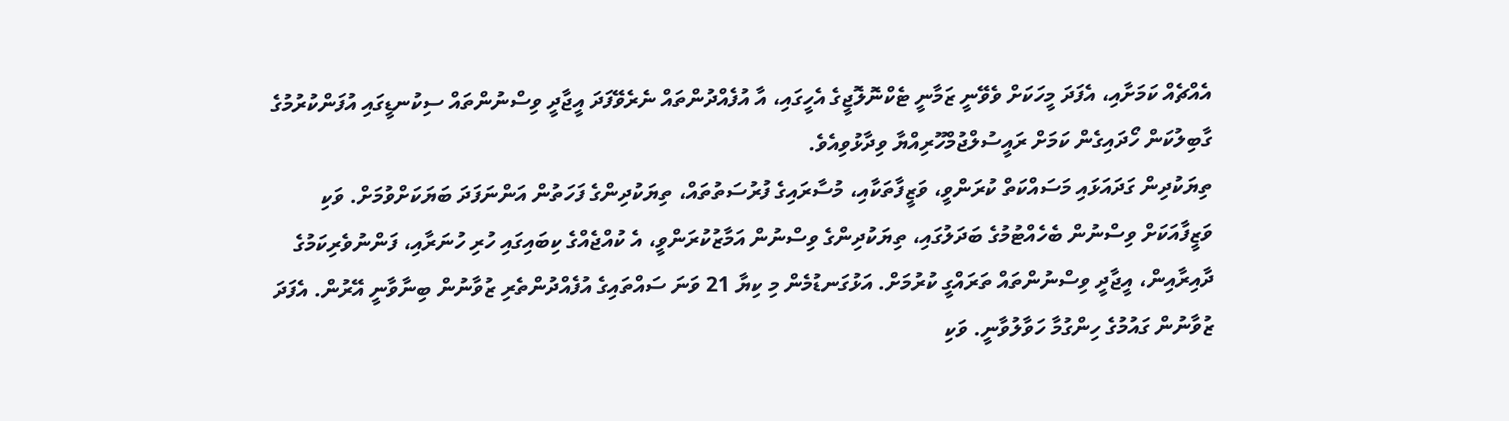އެއްޗެއް ކަމަށާއި، އެފަދަ މީހަކަށް ވެވޭނީ ޒަމާނީ ޓެކްނޮލޮޖީގެ އެހީގައި، އާ އުފެއްދުންތައް ނެރެވޭފަދަ އީޖާދީ ވިސްނުންތައް ސިކުނޑީގައި އުފަންކުރުމުގެ ގާބިލުކަން ހޯދައިގެން ކަމަށް ރައީސުލްޖުމްހޫރިއްޔާ ވިދާޅުވިއެވެ.
ތިޔަކުދިން ގަދައަޅައި މަސައްކަތް ކުރަންވީ، ވަޒީފާތަކާއި، މުސާރައިގެ ފުރުސަތުތައް، ތިޔަކުދިންގެ ފަހަތުން އަންނަފަދަ ބަޔަކަށްވުމަށް. ވަކި ވަޒީފާއަކަށް ވިސްނުން ބެހެއްޓުމުގެ ބަދަލުގައި، ތިޔަކުދިންގެ ވިސްނުން އަމާޒުކުރަންވީ، އެ ކުއްޖެއްގެ ކިބައިގައި ހުރި ހުނަރާއި، ފަންނުވެރިކަމުގެ ދާއިރާއިން، އީޖާދީ ވިސްނުންތައް ތަރައްގީ ކުރުމަށް. އަޅުގަނޑުމެން މި ކިޔާ 21 ވަނަ ސައްތައިގެ އުފެއްދުންތެރި ޒުވާނުން ބިނާވާނީ އޭރުން. އެފަދަ ޒުވާނުން ގައުމުގެ ހިންގުމާ ހަވާލުވާނީ. ވަކި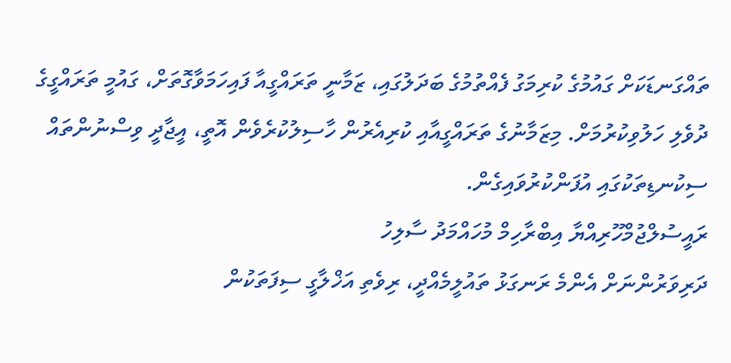ތައްގަނޑަކަށް ގައުމުގެ ކުރިމަގު ފެއްތުމުގެ ބަދަލުގައި، ޒަމާނީ ތަރައްގީއާ ފައިހަމަވާގޮތަށް، ގައުމީ ތަރައްގީގެ ދުވެލި ހަލުވިކުރުމަށް. މިޒަމާނުގެ ތަރައްގީއާއި ކުރިއެރުން ހާސިލުކުރެވެން އޮތީ، އީޖާދީ ވިސްނުންތައް ސިކުނޑިތަކުގައި އުފަންކުރުވައިގެން.
ރައީސުލްޖުމްހޫރިއްޔާ އިބްރާހިމް މުހައްމަދު ސާލިހު
ދަރިވަރުންނަށް އެންމެ ރަނގަޅު ތައުލީމެއްދީ، ރިވެތި އަޚްލާގީ ސިފަތަކުން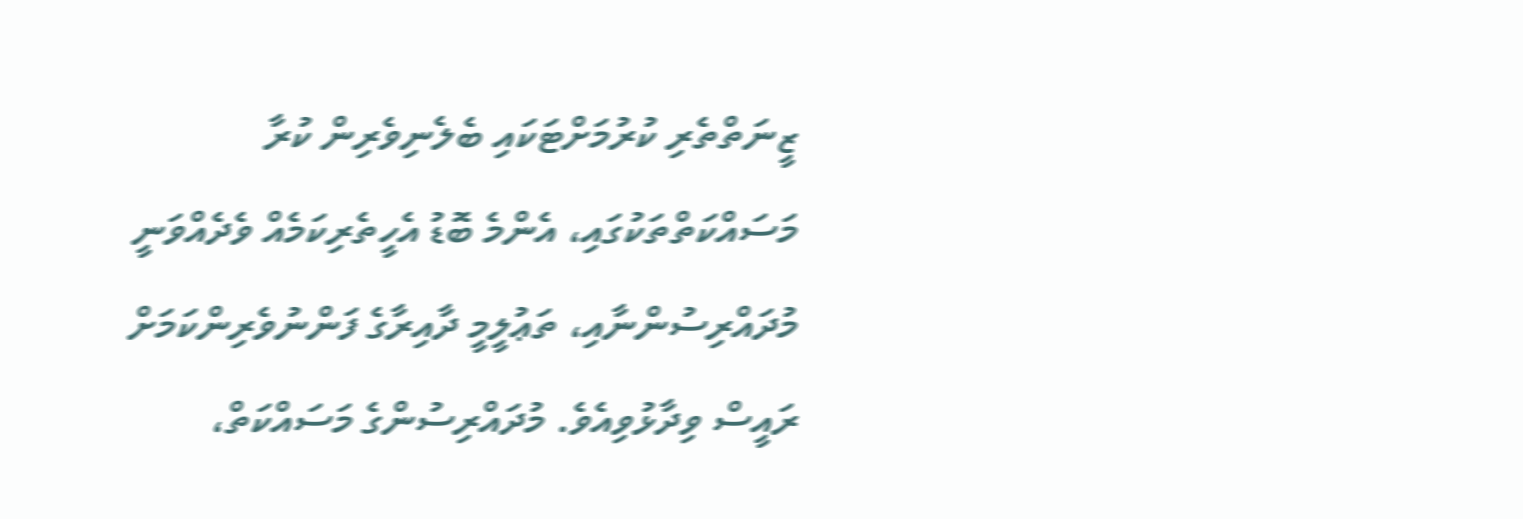ޒީނަތްތެރި ކުރުމަށްޓަކައި ބެލެނިވެރިން ކުރާ މަސައްކަތްތަކުގައި، އެންމެ ބޮޑު އެހީތެރިކަމެއް ވެދެއްވަނީ މުދައްރިސުންނާއި، ތަޢުލީމީ ދާއިރާގެ ފަންނުވެރިންކަމަށް ރައީސް ވިދާޅުވިއެވެ. މުދައްރިސުންގެ މަސައްކަތް،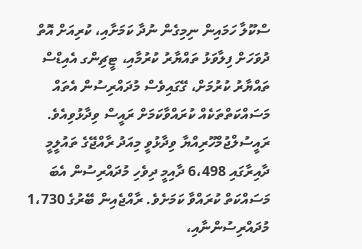ސްކޫލާ ހަމައިން ނިމިގެން ނުދާ ކަމަށާއި، ކުރިއަށް އޮތް ދުވަހަށް ފިލާވަޅު ތައްޔާރު ކުރުމާއި، ޓީޗިންގ އެއިޑްސް ތައްޔާރު ކުރުމަށް، ގޭގައިވެސް މުދައްރިސުން އެތައް މަސައްކަތްތަކެއް ކުރައްވާކަމަށް ރައީސް ވިދާޅުވިއެވެ.
ރައީސުލްޖުމްހޫރިއްޔާ ވިދާޅުވީ މިއަދު ރާއްޖޭގެ ތައުލީމީ ދާއިރާގައި 6،498 ދާއިމީ ދިވެހި މުދައްރިސުން އެބަ މަސައްކަތް ކުރައްވާ ކަމަށެވެ. ރާއްޖެއިން ބޭރުގެ 1،730 މުދައްރިސުންނާއި،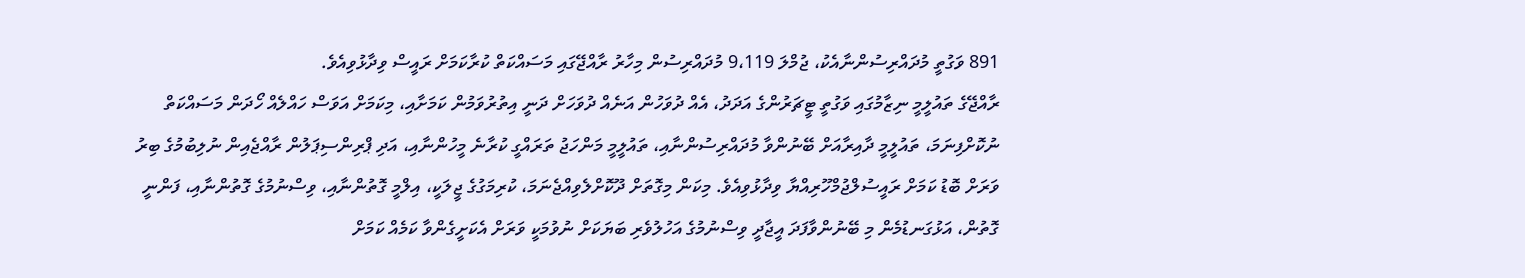891 ވަގުތީ މުދައްރިސުންނާއެކު، ޖުމްލަ 9،119 މުދައްރިސުން މިހާރު ރާއްޖޭގައި މަސައްކަތް ކުރާކަމަށް ރައީސް ވިދާޅުވިއެވެ.
ރާއްޖޭގެ ތައުލީމީ ނިޒާމުގައި ވަގުތީ ޓީޗަރުންގެ އަދަދު، އެއް ދުވަހުން އަނެއް ދުވަހަށް ދަނީ އިތުރުވަމުން ކަމަށާއި، މިކަމަށް އަވަސް ހައްލެއް ހޯދަން މަސައްކަތް ނުކޮށްފިނަމަ، ތައުލީމީ ދާއިރާއަށް ބޭނުންވާ މުދައްރިސުންނާއި، ތައުލީމީ މަންހަޖު ތަރައްގީ ކުރާނެ މީހުންނާއި، އަދި ޕްރިންސިޕަލުން ރާއްޖެއިން ނުލިބުމުގެ ބިރު ވަރަށް ބޮޑު ކަމަށް ރައީސުލްޖުމްހޫރިއްޔާ ވިދާޅުވިއެވެ. މިކަން މިގޮތަށް ދޫކޮށްލެވިއްޖެނަމަ، ކުރިމަގުގެ ޖީލަކީ، އިލްމީ ގޮތުންނާއި، ވިސްނުމުގެ ގޮތުންނާއި، ފަންނީ ގޮތުން، އަޅުގަނޑުމެން މި ބޭނުންވާފަދަ އީޖާދީ ވިސްނުމުގެ އަހުލުވެރި ބަޔަކަށް ނުވުމަކީ ވަރަށް އެކަށީގެންވާ ކަމެއް ކަމަށް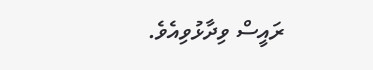ރައީސް ވިދާޅުވިއެވެ.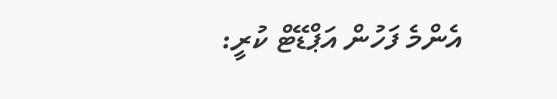އެންމެ ފަހުން އަޕްޑޭޓް ކުރީ: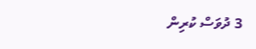3 ދުވަސް ކުރިން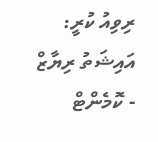ރިވިއު ކުރީ: އައިޝަތު ރިޔާޒް
- ކޮމެންޓް